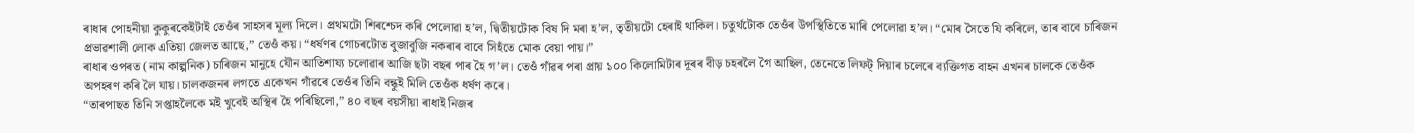ৰাধাৰ পোহনীয়া কুকুৰকেইটাই তেওঁৰ সাহসৰ মূল্য দিলে। প্ৰথমটো শিৰশ্চেদ কৰি পেলোৱা হ’ল, দ্বিতীয়টোক বিষ দি মৰা হ’ল, তৃতীয়টো হেৰাই থাকিল। চতুৰ্থটোক তেওঁৰ উপস্থিতিতে মাৰি পেলোৱা হ’ল। “মোৰ সৈতে যি কৰিলে, তাৰ বাবে চাৰিজন প্ৰভাৱশালী লোক এতিয়া জেলত আছে,” তেওঁ কয়। “ধৰ্ষণৰ গোচৰটোত বুজাবুজি নকৰাৰ বাবে সিহঁতে মোক বেয়া পায়।”
ৰাধাৰ ওপৰত (নাম কাল্পনিক) চাৰিজন মানুহে যৌন আতিশায্য চলোৱাৰ আজি ছটা বছৰ পাৰ হৈ গ’ল। তেওঁ গাঁৱৰ পৰা প্ৰায় ১০০ কিলোমিটাৰ দূৰৰ বীড় চহৰলৈ গৈ আছিল, তেনেতে লিফট্ দিয়াৰ চলেৰে ব্যক্তিগত বাহন এখনৰ চালকে তেওঁক অপহৰণ কৰি লৈ যায়। চালকজনৰ লগতে একেখন গাঁৱৰে তেওঁৰ তিনি বন্ধুই মিলি তেওঁক ধৰ্ষণ কৰে।
“তাৰপাছত তিনি সপ্তাহলৈকে মই খুবেই অস্থিৰ হৈ পৰিছিলো,” ৪০ বছৰ বয়সীয়া ৰাধাই নিজৰ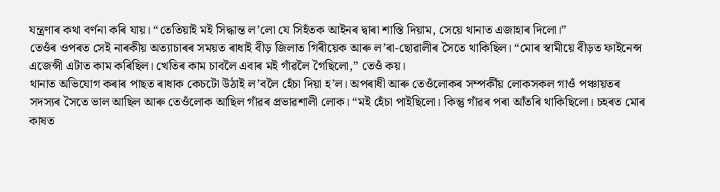যন্ত্ৰণাৰ কথা বৰ্ণনা কৰি যায়। “তেতিয়াই মই সিদ্ধান্ত ল’লো যে সিহঁতক আইনৰ দ্বাৰা শাস্তি দিয়াম, সেয়ে থানাত এজাহাৰ দিলো।”
তেওঁৰ ওপৰত সেই নাৰকীয় অত্যাচাৰৰ সময়ত ৰাধাই বীড় জিলাত গিৰীয়েক আৰু ল’ৰা-ছোৱালীৰ সৈতে থাকিছিল। “মোৰ স্বামীয়ে বীড়ত ফাইনেন্স এজেন্সী এটাত কাম কৰিছিল। খেতিৰ কাম চাবলৈ এবাৰ মই গাঁৱলৈ গৈছিলো,” তেওঁ কয়।
থানাত অভিযোগ কৰাৰ পাছত ৰাধাক কেচটো উঠাই ল’বলৈ হেঁচা দিয়া হ’ল। অপৰাধী আৰু তেওঁলোকৰ সম্পৰ্কীয় লোকসকল গাওঁ পঞ্চায়তৰ সদস্যৰ সৈতে ভাল আছিল আৰু তেওঁলোক আছিল গাঁৱৰ প্ৰভাৱশালী লোক। “মই হেঁচা পাইছিলো। কিন্তু গাঁৱৰ পৰা আঁতৰি থাকিছিলো। চহৰত মোৰ কাষত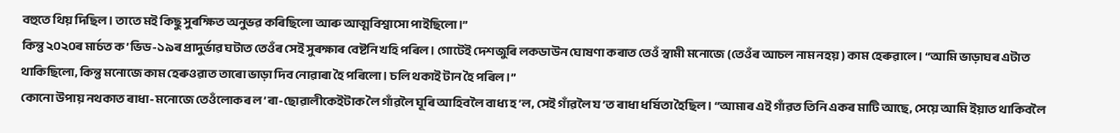বহুতে থিয় দিছিল। তাতে মই কিছু সুৰক্ষিত অনুভৱ কৰিছিলো আৰু আত্মবিশ্বাসো পাইছিলো।”
কিন্তু ২০২০ৰ মাৰ্চত ক’ভিড-১৯ৰ প্ৰাদুৰ্ভাৱ ঘটাত তেওঁৰ সেই সুৰক্ষাৰ বেষ্টনি খহি পৰিল। গোটেই দেশজুৰি লকডাউন ঘোষণা কৰাত তেওঁ স্বামী মনোজে (তেওঁৰ আচল নাম নহয়) কাম হেৰুৱালে। “আমি ভাড়াঘৰ এটাত থাকিছিলো, কিন্তু মনোজে কাম হেৰুওৱাত তাৰো ভাড়া দিব নোৱাৰা হৈ পৰিলো। চলি থকাই টান হৈ পৰিল।”
কোনো উপায় নথকাত ৰাধা-মনোজে তেওঁলোকৰ ল’ৰা-ছোৱালীকেইটাক লৈ গাঁৱলৈ ঘূৰি আহিবলৈ বাধ্য হ’ল, সেই গাঁৱলৈ য’ত ৰাধা ধৰ্ষিতা হৈছিল। “আমাৰ এই গাঁৱত তিনি একৰ মাটি আছে, সেয়ে আমি ইয়াত থাকিবলৈ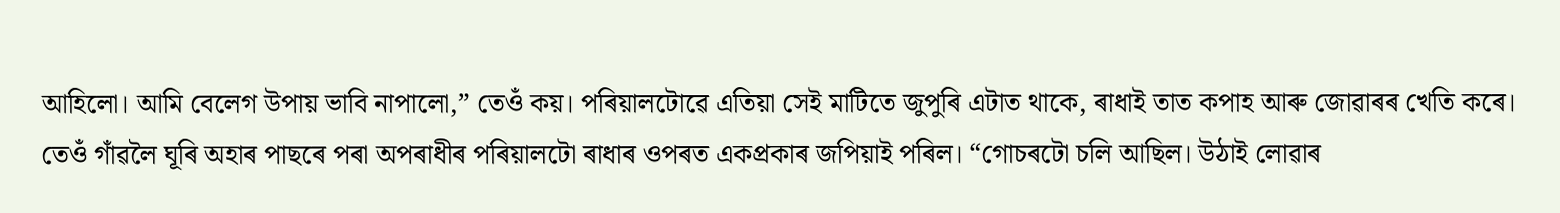আহিলো। আমি বেলেগ উপায় ভাবি নাপালো,” তেওঁ কয়। পৰিয়ালটোৱে এতিয়া সেই মাটিতে জুপুৰি এটাত থাকে, ৰাধাই তাত কপাহ আৰু জোৱাৰৰ খেতি কৰে।
তেওঁ গাঁৱলৈ ঘূৰি অহাৰ পাছৰে পৰা অপৰাধীৰ পৰিয়ালটো ৰাধাৰ ওপৰত একপ্ৰকাৰ জপিয়াই পৰিল। “গোচৰটো চলি আছিল। উঠাই লোৱাৰ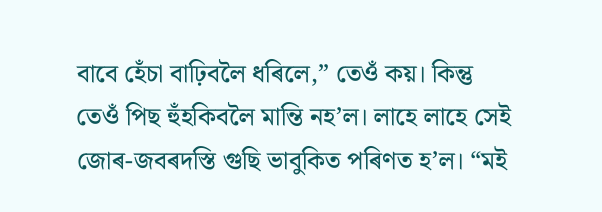বাবে হেঁচা বাঢ়িবলৈ ধৰিলে,” তেওঁ কয়। কিন্তু তেওঁ পিছ হুঁহকিবলৈ মান্তি নহ’ল। লাহে লাহে সেই জোৰ-জবৰদস্তি গুছি ভাবুকিত পৰিণত হ’ল। “মই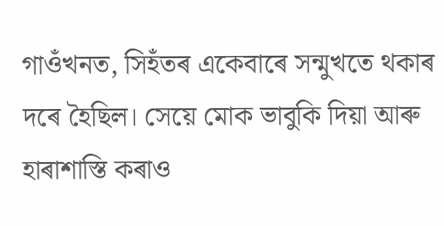গাওঁখনত, সিহঁতৰ একেবাৰে সন্মুখতে থকাৰ দৰে হৈছিল। সেয়ে মোক ভাবুকি দিয়া আৰু হাৰাশাস্তি কৰাও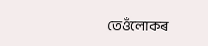তেওঁলোকৰ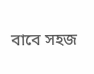বাবে সহজ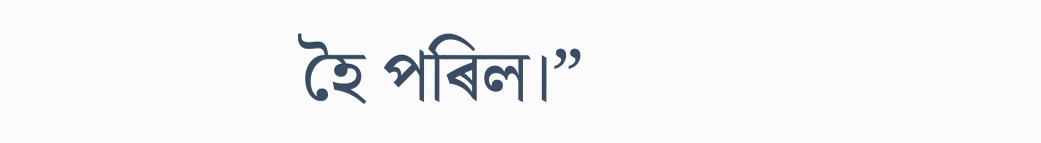হৈ পৰিল।”